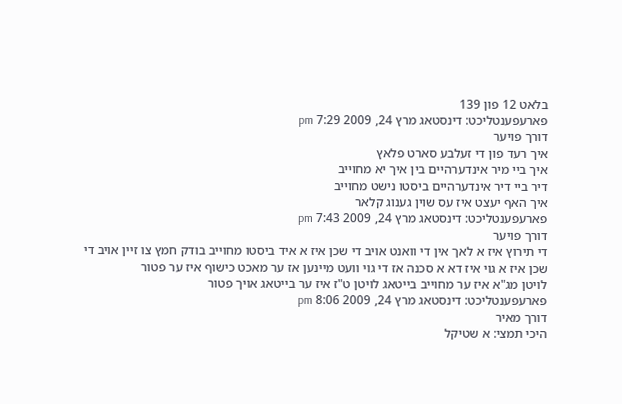בלאט 12 פון 139
פארעפענטליכט: דינסטאג מרץ 24, 2009 7:29 pm
דורך פויער
איך רעד פון די זעלבע סארט פלאץ
איך ביי מיר אינדערהיים בין איך יא מחוייב
דיר ביי דיר אינדערהיים ביסטו נישט מחוייב
איך האף יעצט איז עס שוין גענוג קלאר
פארעפענטליכט: דינסטאג מרץ 24, 2009 7:43 pm
דורך פויער
די תירוץ איז א לאך אין די וואנט אויב די שכן איז א איד ביסטו מחוייב בודק חמץ צו זיין אויב די שכן איז א גוי איז דא א סכנה אז די גוי וועט מיינען אז ער מאכט כישוף איז ער פטור
לויטן מג"א איז ער מחוייב בייטאג לויטן ט"ז איז ער בייטאג אויך פטור
פארעפענטליכט: דינסטאג מרץ 24, 2009 8:06 pm
דורך מאיר
היכי תמצי: א שטיקל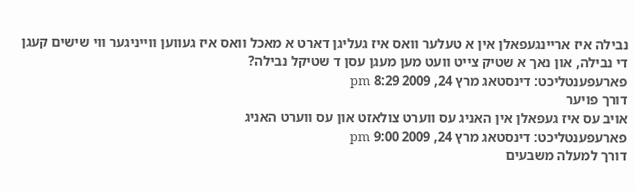נבילה איז אריינגעפאלן אין א טעלער וואס איז געליגן דארט א מאכל וואס איז געווען ווייניגער ווי שישים קעגן די נבילה, און נאך א שטיק צייט וועט מען מעגן עסן ד שטיקל נבילה?
פארעפענטליכט: דינסטאג מרץ 24, 2009 8:29 pm
דורך פויער
אויב עס איז געפאלן אין האניג עס ווערט צולאזט און עס ווערט האניג
פארעפענטליכט: דינסטאג מרץ 24, 2009 9:00 pm
דורך למעלה משבעים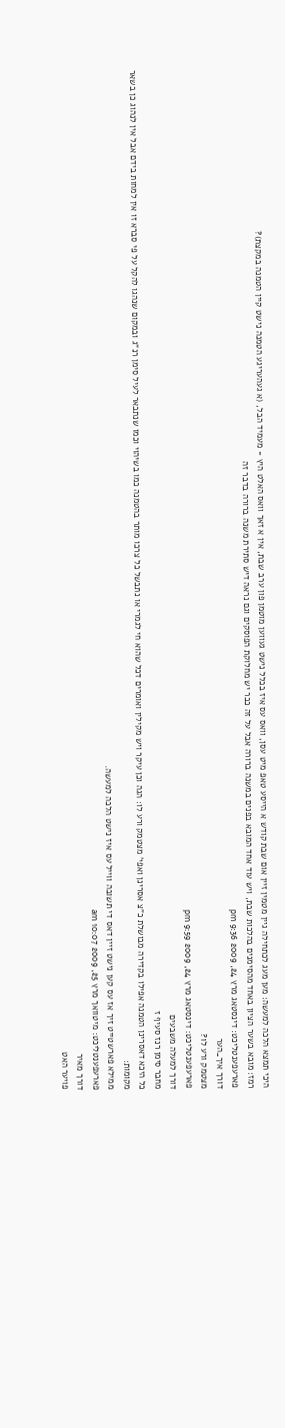היכי תמצא הלכה למעשה: מען מעג לכתחילה גיין מטמין זיין אום שבת קודש א הייסע טאפ מיט עסן, וואס עס איז בכלל נישט געווען מוטמן פון ערב שבת, אין א זאך וואס האלט היץ - מעמיד הבל, (א געהעריגע הטמנה נישט קיין הטמנה במקצת)?
רמז: מובא בשער הציון באחד מהסימנים בהלכות שבת, ויש עוד אחד המובא בפנים במשנה ברורה אבל על זה כבר יש מחלוקת הפוסקים וגם נראה דיש סתירת משנה ברורה בדבר זה
פארעפענטליכט: דינסטאג מרץ 24, 2009 9:36 pm
דורך איך_הער
מצטמק ורע לו?
פארעפענטליכט: דינסטאג מרץ 24, 2009 9:59 pm
דורך למעלה משבעים
מחבר סימן רנז סעיף ז
כל היכא דאסרינן הטמנה אפילו בקדירה מבושלת כ"צ אסרינן ואפי' מצטמק ורע לו: הגה וכן עיקר ויש מקילין ואומרים דכל שהוא חי לגמרי או נתבשל כל צרכו מותר בהטמנה כמו בשיהוי וכמו שנתבאר לעיל סימן רנ"ג ובמקום שנהגו להקל על פי סברא זו אין למחות בידם אבל אין לנהוג כן בשאר מקומות:
ממילא פארשטייט זיך אז עס קען נישט זיין דאס די תשובה ווייל עס איז נישט הלכה למעשה.
פארעפענטליכט: מיטוואך מרץ 25, 2009 10:07 am
דורך מאיר
פויער האט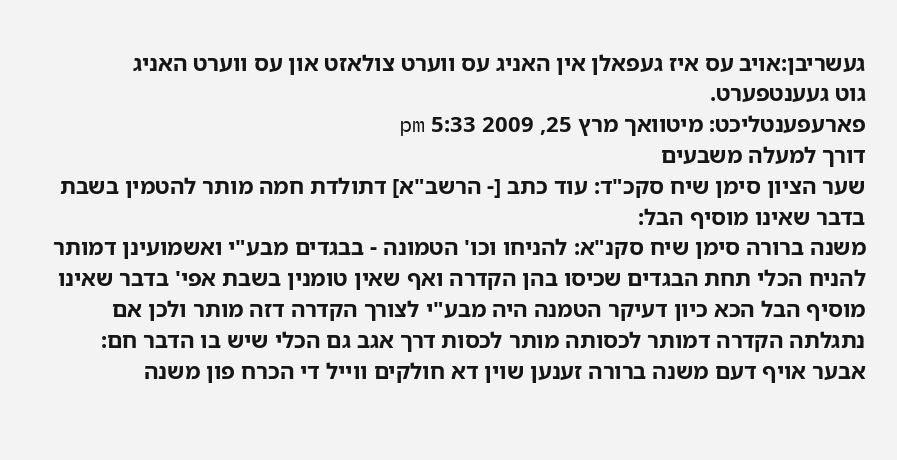געשריבן:אויב עס איז געפאלן אין האניג עס ווערט צולאזט און עס ווערט האניג
גוט געענטפערט.
פארעפענטליכט: מיטוואך מרץ 25, 2009 5:33 pm
דורך למעלה משבעים
שער הציון סימן שיח סקכ"ד: עוד כתב [- הרשב"א] דתולדת חמה מותר להטמין בשבת בדבר שאינו מוסיף הבל:
משנה ברורה סימן שיח סקנ"א: להניחו וכו' הטמונה - בבגדים מבע"י ואשמועינן דמותר להניח הכלי תחת הבגדים שכיסו בהן הקדרה ואף שאין טומנין בשבת אפי' בדבר שאינו מוסיף הבל הכא כיון דעיקר הטמנה היה מבע"י לצורך הקדרה דזה מותר ולכן אם נתגלתה הקדרה דמותר לכסותה מותר לכסות דרך אגב גם הכלי שיש בו הדבר חם:
אבער אויף דעם משנה ברורה זענען שוין דא חולקים ווייל די הכרח פון משנה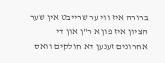ברורה איז ווי ער שרייבט אין שער הציון איז פון א ר"ן און די אחרונים זענען דא חולקים וואס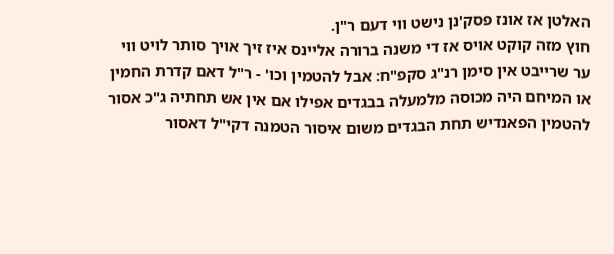האלטן אז אונז פסק'נן נישט ווי דעם ר"ן.
חוץ מזה קוקט אויס אז די משנה ברורה אליינס איז זיך אויך סותר לויט ווי ער שרייבט אין סימן רנ"ג סקפ"ח: אבל להטמין וכו' - ר"ל דאם קדרת החמין או המיחם היה מכוסה מלמעלה בבגדים אפילו אם אין אש תחתיה ג"כ אסור להטמין הפאנדיש תחת הבגדים משום איסור הטמנה דקי"ל דאסור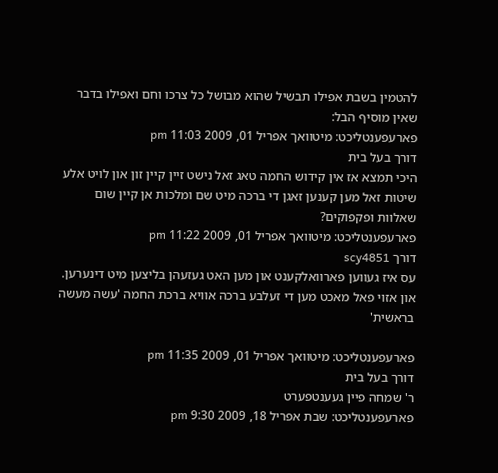להטמין בשבת אפילו תבשיל שהוא מבושל כל צרכו וחם ואפילו בדבר שאין מוסיף הבל:
פארעפענטליכט: מיטוואך אפריל 01, 2009 11:03 pm
דורך בעל בית
היכי תמצא אז אין קידוש החמה טאג זאל נישט זיין קיין זון און לויט אלע שיטות זאל מען קענען זאגן די ברכה מיט שם ומלכות אן קיין שום שאלוות ופקפוקים?
פארעפענטליכט: מיטוואך אפריל 01, 2009 11:22 pm
דורך scy4851
עס איז געווען פארוואלקענט און מען האט געזעהן בליצען מיט דינערען.
און אזוי פאל מאכט מען די זעלבע ברכה אוויא ברכת החמה 'עשה מעשה בראשית'

פארעפענטליכט: מיטוואך אפריל 01, 2009 11:35 pm
דורך בעל בית
ר' שמחה פיין געענטפערט
פארעפענטליכט: שבת אפריל 18, 2009 9:30 pm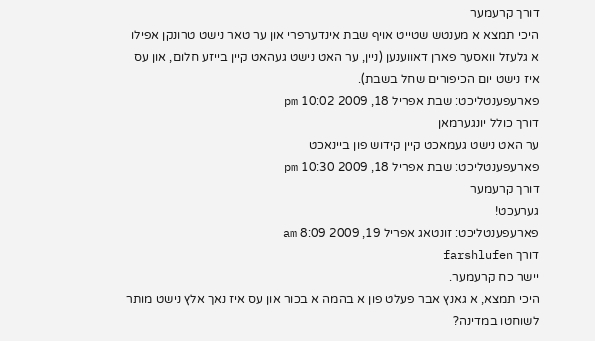דורך קרעמער
היכי תמצא א מענטש שטייט אויף שבת אינדערפרי און ער טאר נישט טרונקן אפילו א גלעזל וואסער פארן דאווענען (ניין, ער האט נישט געהאט קיין בייזע חלום, און עס איז נישט יום הכיפורים שחל בשבת).
פארעפענטליכט: שבת אפריל 18, 2009 10:02 pm
דורך כולל יונגערמאן
ער האט נישט געמאכט קיין קידוש פון ביינאכט
פארעפענטליכט: שבת אפריל 18, 2009 10:30 pm
דורך קרעמער
גערעכט!
פארעפענטליכט: זונטאג אפריל 19, 2009 8:09 am
דורך farshlufen
יישר כח קרעמער.
היכי תמצא, א גאנץ אבר פעלט פון א בהמה א בכור און עס איז נאך אלץ נישט מותר לשוחטו במדינה?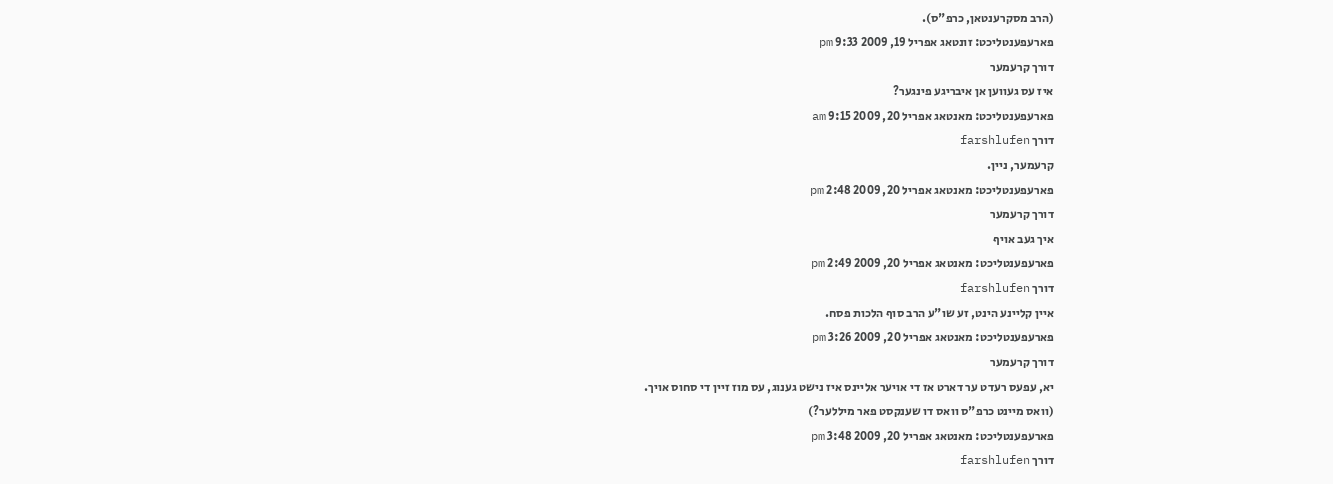(הרב מסקרענטאן, כרפ"ס).
פארעפענטליכט: זונטאג אפריל 19, 2009 9:33 pm
דורך קרעמער
איז עס געווען אן איבריגע פינגער?
פארעפענטליכט: מאנטאג אפריל 20, 2009 9:15 am
דורך farshlufen
קרעמער, ניין.
פארעפענטליכט: מאנטאג אפריל 20, 2009 2:48 pm
דורך קרעמער
איך געב אויף
פארעפענטליכט: מאנטאג אפריל 20, 2009 2:49 pm
דורך farshlufen
איין קליינע הינט, זע שו"ע הרב סוף הלכות פסח.
פארעפענטליכט: מאנטאג אפריל 20, 2009 3:26 pm
דורך קרעמער
יא, עפעס רעדט ער דארט אז די אויער אליינס איז נישט גענוג, עס מוז זיין די סחוס אויך.
(וואס מיינט כרפ"ס וואס דו שענקסט פאר מיללער?)
פארעפענטליכט: מאנטאג אפריל 20, 2009 3:48 pm
דורך farshlufen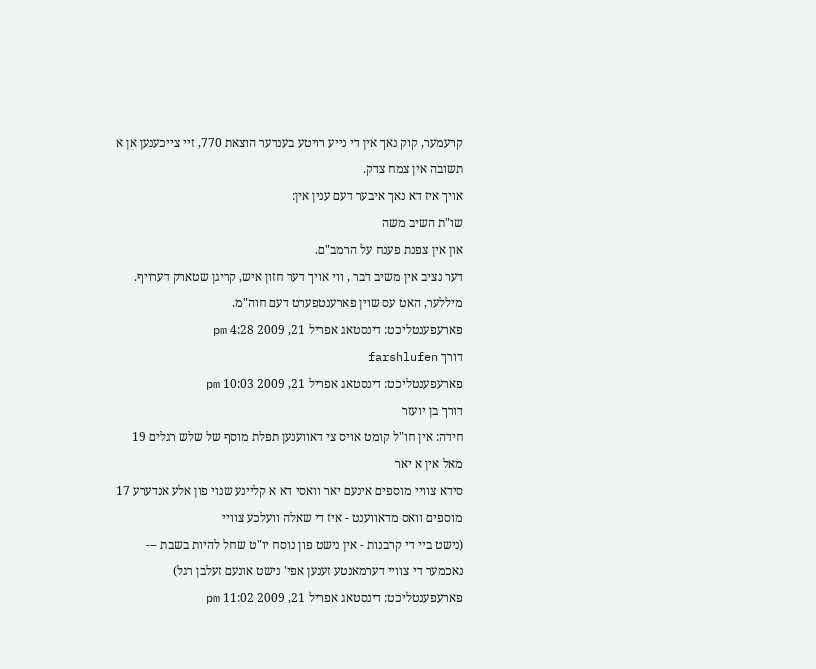קרעמער, קוק נאך אין די נייע רויטע בענדער הוצאת 770, זיי צייכענען אן א תשובה אין צמח צדק.
אויך איז דא נאך איבער דעם ענין אין:
שו"ת השיב משה
און אין צפנת פענח על הרמב"ם.
דער נציב אין משיב דבר , ווי אויך דער חזון איש, קריגן שטארק דערויף.
מיללער, האט עס שוין פארענטפערט דעם חוה"מ.
פארעפענטליכט: דינסטאג אפריל 21, 2009 4:28 pm
דורך farshlufen
פארעפענטליכט: דינסטאג אפריל 21, 2009 10:03 pm
דורך בן יועזר
חידה: אין חו"ל קומט אויס צי דאווענען תפלת מוסף של שלש רגלים 19 מאל אין א יאר
סידא צוויי מוספים אינעם יאר וואסי דא א קליינע שנוי פון אלע אנדערע 17 מוספים וואס מדאווענט - איז די שאלה וועלכע צוויי
(נישט ביי די קרבנות - אין נישט פון נוסח יו"ט שחל להיות בשבת --- נאכמער די צוויי דערמאנטע זענען אפי' נישט אונעם זעלבן רגל)
פארעפענטליכט: דינסטאג אפריל 21, 2009 11:02 pm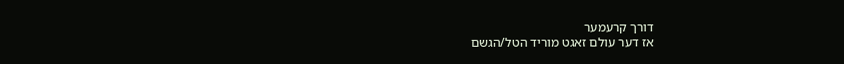דורך קרעמער
אז דער עולם זאגט מוריד הטל/הגשם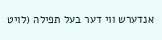אנדערש ווי דער בעל תפילה (לויט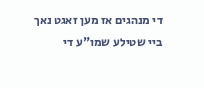די מנהגים אז מען זאגט נאך ביי שטילע שמו"ע די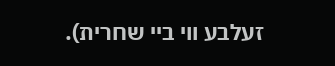זעלבע ווי ביי שחרית).